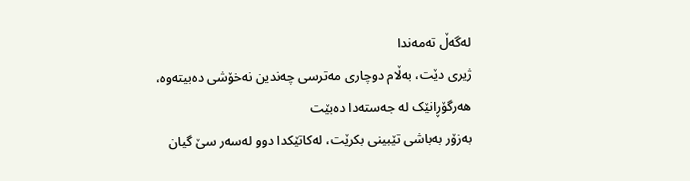لەگەڵ تەمەندا
ژیری دێت، بەڵام دوچاری مەترسی چەندین نەخۆشی دەبیتەوە، هەرگۆڕانێک لە جەستەدا دەبێت
بەزۆر بەباشی تێبینی بکرێت، لەکاتێکدا دوو لەسەر سێ گیان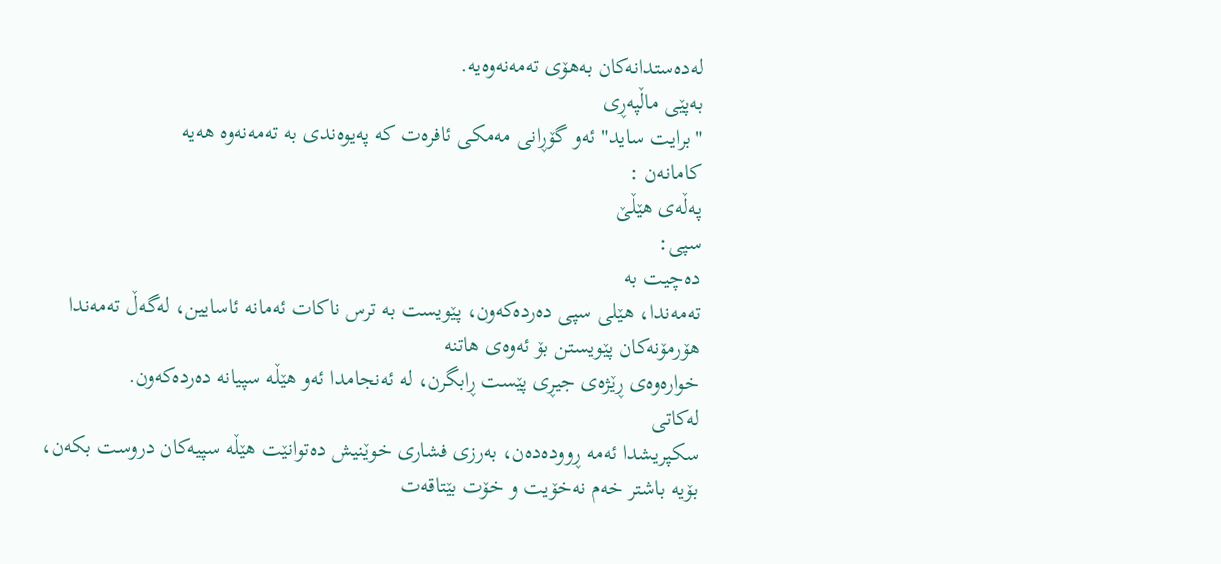لەدەستدانەکان بەهۆی تەمەنەوەیە.
بەپێی ماڵپەڕی
"برایت ساید" ئەو گۆڕانی مەمکی ئافرەت کە پەیوەندی بە تەمەنەوە هەیە
کامانەن :
پەڵەی هێڵێ
سپی:
دەچیت بە
تەمەندا، هێلی سپی دەردەکەون، پێویست بە ترس ناکات ئەمانە ئاسایین، لەگەڵ تەمەندا
هۆرمۆنەکان پێویستن بۆ ئەوەی هاتنە
خوارەوەی ڕێژەی جیڕی پێست ڕابگرن، لە ئەنجامدا ئەو هێڵە سپیانە دەردەکەون.
لەکاتی
سکپریشدا ئەمە ڕوودەدەن، بەرزی فشاری خوێنیش دەتوانێت هێڵە سپیەکان دروست بکەن،
بۆیە باشتر خەم نەخۆیت و خۆت بێتاقەت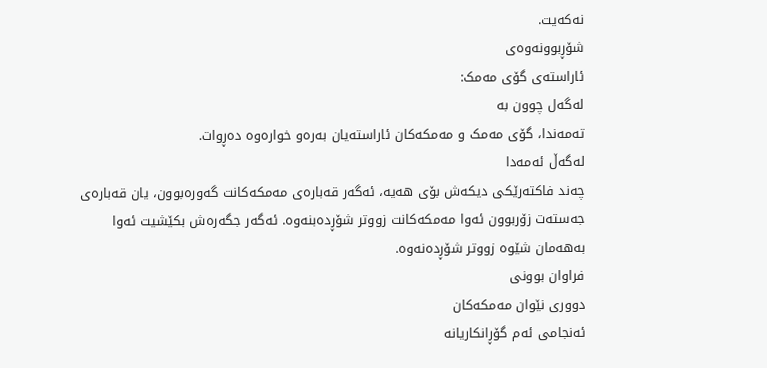نەکەیت.
شۆڕبوونەوەی
ئاراستەی گۆی مەمک:
لەگەل چوون بە
تەمەندا، گۆی مەمک و مەمکەکان ئاراستەیان بەرەو خوارەوە دەڕوات.
لەگەڵ ئەمەدا
چەند فاکتەرێکی دیکەش بۆی هەیە، ئەگەر قەبارەی مەمکەکانت گەورەبوون، یان قەبارەی
جەستەت زۆربوون ئەوا مەمکەکانت زووتر شۆڕدەبنەوە. ئەگەر جگەرەش بکێشیت ئەوا
بەهەمان شێوە زووتر شۆڕدەنەوە.
فراوان بوونی
دووری نێوان مەمکەکان
ئەنجامی ئەم گۆڕانکاریانە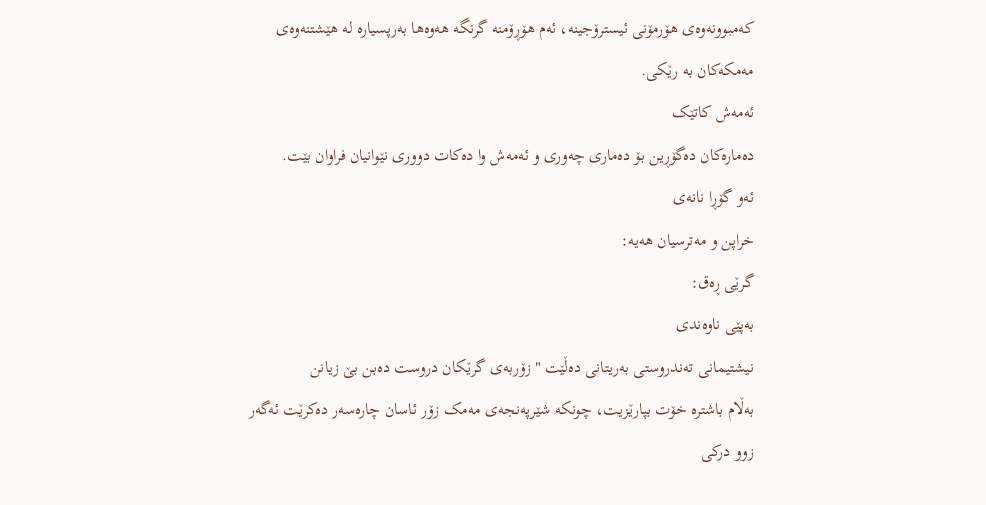کەمبوونەوەی هۆرمۆنی ئیسترۆجینە، ئەم هۆڕۆمنە گرنگە هەوەها بەرپسیارە لە هێشتنەوەی
مەمکەکان بە رێکی.
ئەمەش کاتێک
دەمارەکان دەگۆڕین بۆ دەماری چەوری و ئەمەش وا دەکات دووری نێوانیان فراوان بێت.
ئەو گۆڕا نانەی
خراپن و مەترسیان هەیە:
گرێی ڕەق:
بەپێی ناوەندی
نیشتیمانی تەندروستی بەریتانی دەڵێت "زۆربەی گرێکان دروست دەبن بێ زیانن
بەڵام باشترە خۆت بپارێزیت، چونکە شێرپەنجەی مەمک زۆر ئاسان چارەسەر دەکرێت ئەگەر
زوو درکی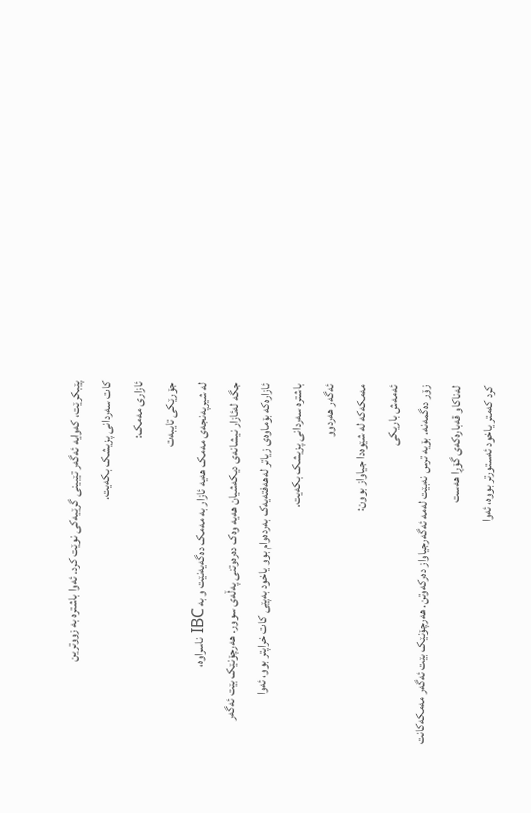پێبکرێت، کەوایە ئەگەر تێبینی گرێیەکی نوێت کرد. ئەوا باشترە بە زووترین
کات سەردانی پزیشک بکەیت.
ئازاری مەمک:
جۆرێکی تایبەت
لە شیرپەنجەی مەمک هەیە ئازار بە مەمک دەگەیەنێت و بە IBC ناسراوە،
جگە لەئازار نیشانەی دیکەشیان هەیە وەک دەرەوتنی پەڵەی سوور. هەرچۆنێک بێت ئەگەر
ئازارەکە بۆماوەی زیاتر لەهەفتەیەک بەردەوام بوو یاخود بەپێی کات خراپتر بوو، ئەوا
باشترە سەردانی پزیشک بکەیت.
ئەگەر هەردوو
مەمکەکە لە شێوەدا جیاواز بوون:
ئەمەش باریکی
زۆر دەگمەنە. بۆیە ترس نەبێت لەمە ئەگەرجیاواز دەرکەوتن. هەرچۆنێک بێت ئەگەر مەمکەکانت لەناکاو قەبارەکەی گۆڕا هەست
کرد کەمتر یاخود ئەستورتر بووە، ئەوا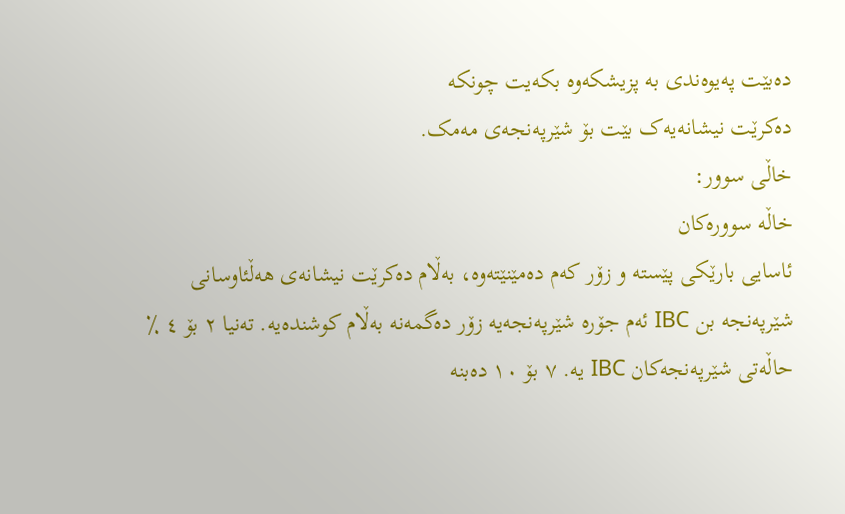دەبێت پەیوەندی بە پزیشکەوە بکەیت چونکە
دەکرێت نیشانەیەک بێت بۆ شێرپەنجەی مەمک.
خاڵی سوور:
خاڵە سوورەکان
ئاسایی بارێکی پێستە و زۆر کەم دەمێنێتەوە، بەڵام دەکرێت نیشانەی هەڵئاوسانی
شێرپەنجە بن IBC ئەم جۆرە شێرپەنجەیە زۆر دەگمەنە بەڵام کوشندەیە. تەنیا ٢ بۆ ٤ ٪
حاڵەتی شێرپەنجەکان IBC یە. ٧ بۆ ١٠ دەبنە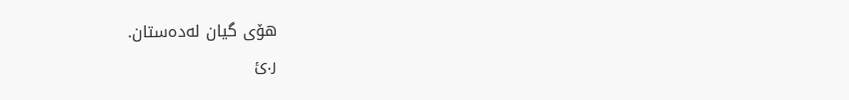هۆی گیان لەدەستان.
ر.ئ